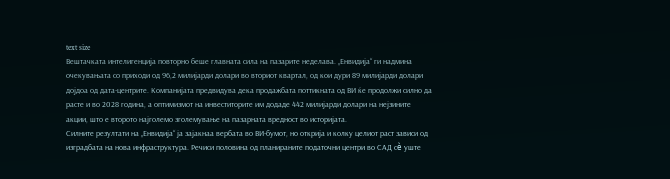text size
Вештачката интелигенција повторно беше главната сила на пазарите неделава. „Енвидија“ ги надмина очекувањата со приходи од 96,2 милијарди долари во вториот квартал, од кои дури 89 милијарди долари дојдоа од дата-центрите. Компанијата предвидува дека продажбата поттикната од ВИ ќе продолжи силно да расте и во 2028 година, а оптимизмот на инвеститорите им додаде 442 милијарди долари на нејзините акции, што е второто најголемо зголемување на пазарната вредност во историјата.
Силните резултати на „Енвидија“ ја зајакнаа вербата во ВИ-бумот, но открија и колку целиот раст зависи од изградбата на нова инфраструктура. Речиси половина од планираните податочни центри во САД сè уште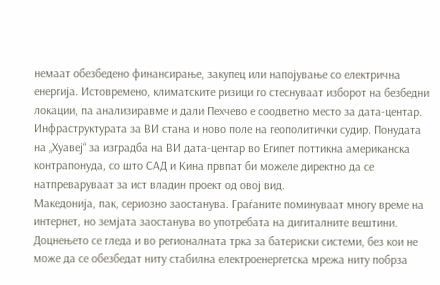немаат обезбедено финансирање, закупец или напојување со електрична енергија. Истовремено, климатските ризици го стеснуваат изборот на безбедни локации, па анализиравме и дали Пехчево е соодветно место за дата-центар.
Инфраструктурата за ВИ стана и ново поле на геополитички судир. Понудата на „Хуавеј“ за изградба на ВИ дата-центар во Египет поттикна американска контрапонуда, со што САД и Кина првпат би можеле директно да се натпреваруваат за ист владин проект од овој вид.
Македонија, пак, сериозно заостанува. Граѓаните поминуваат многу време на интернет, но земјата заостанува во употребата на дигиталните вештини. Доцнењето се гледа и во регионалната трка за батериски системи, без кои не може да се обезбедат ниту стабилна електроенергетска мрежа ниту побрза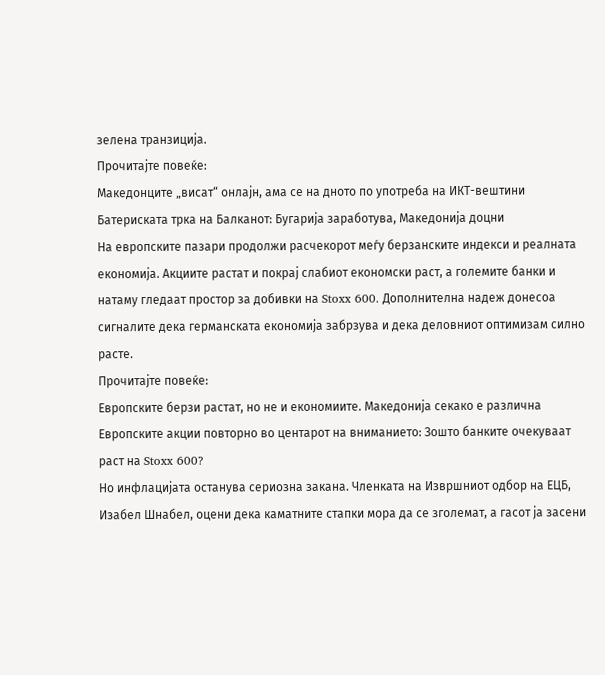зелена транзиција.
Прочитајте повеќе:
Македонците „висат“ онлајн, ама се на дното по употреба на ИКТ-вештини
Батериската трка на Балканот: Бугарија заработува, Македонија доцни
На европските пазари продолжи расчекорот меѓу берзанските индекси и реалната економија. Акциите растат и покрај слабиот економски раст, а големите банки и натаму гледаат простор за добивки на Stoxx 600. Дополнителна надеж донесоа сигналите дека германската економија забрзува и дека деловниот оптимизам силно расте.
Прочитајте повеќе:
Европските берзи растат, но не и економиите. Македонија секако е различна
Европските акции повторно во центарот на вниманието: Зошто банките очекуваат раст на Stoxx 600?
Но инфлацијата останува сериозна закана. Членката на Извршниот одбор на ЕЦБ, Изабел Шнабел, оцени дека каматните стапки мора да се зголемат, а гасот ја засени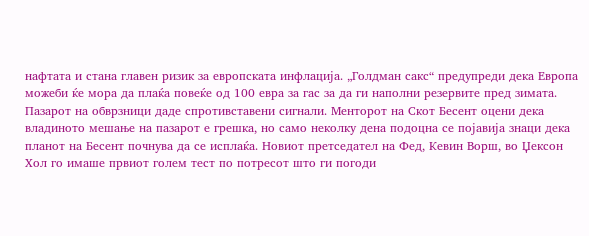нафтата и стана главен ризик за европската инфлација. „Голдман сакс“ предупреди дека Европа можеби ќе мора да плаќа повеќе од 100 евра за гас за да ги наполни резервите пред зимата.
Пазарот на обврзници даде спротивставени сигнали. Менторот на Скот Бесент оцени дека владиното мешање на пазарот е грешка, но само неколку дена подоцна се појавија знаци дека планот на Бесент почнува да се исплаќа. Новиот претседател на Фед, Кевин Ворш, во Џексон Хол го имаше првиот голем тест по потресот што ги погоди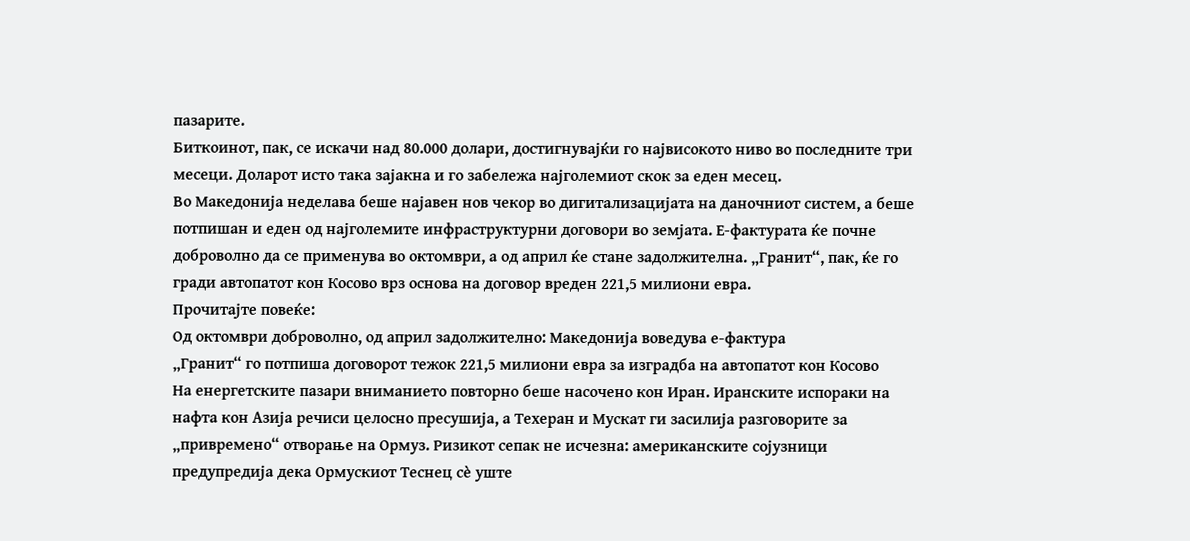пазарите.
Биткоинот, пак, се искачи над 80.000 долари, достигнувајќи го највисокото ниво во последните три месеци. Доларот исто така зајакна и го забележа најголемиот скок за еден месец.
Во Македонија неделава беше најавен нов чекор во дигитализацијата на даночниот систем, а беше потпишан и еден од најголемите инфраструктурни договори во земјата. Е-фактурата ќе почне доброволно да се применува во октомври, а од април ќе стане задолжителна. „Гранит“, пак, ќе го гради автопатот кон Косово врз основа на договор вреден 221,5 милиони евра.
Прочитајте повеќе:
Од октомври доброволно, од април задолжително: Македонија воведува е-фактура
„Гранит“ го потпиша договорот тежок 221,5 милиони евра за изградба на автопатот кон Косово
На енергетските пазари вниманието повторно беше насочено кон Иран. Иранските испораки на нафта кон Азија речиси целосно пресушија, а Техеран и Мускат ги засилија разговорите за „привремено“ отворање на Ормуз. Ризикот сепак не исчезна: американските сојузници предупредија дека Ормускиот Теснец сè уште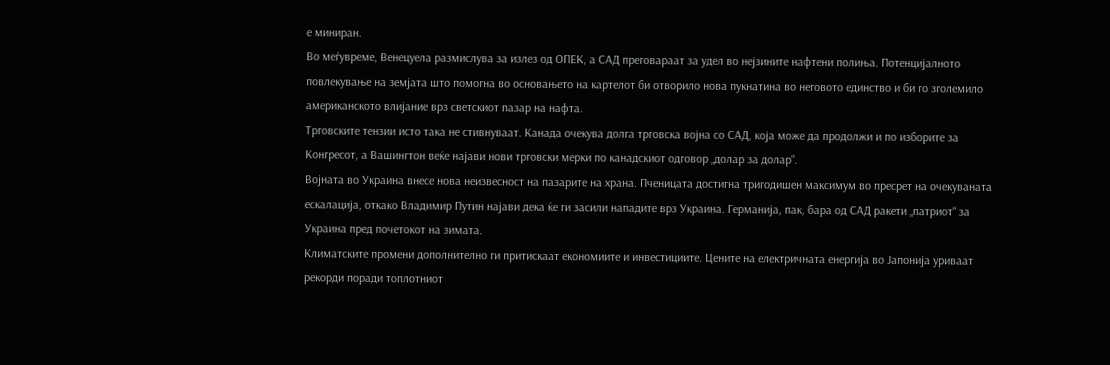е миниран.
Во меѓувреме, Венецуела размислува за излез од ОПЕК, а САД преговараат за удел во нејзините нафтени полиња. Потенцијалното повлекување на земјата што помогна во основањето на картелот би отворило нова пукнатина во неговото единство и би го зголемило американското влијание врз светскиот пазар на нафта.
Трговските тензии исто така не стивнуваат. Канада очекува долга трговска војна со САД, која може да продолжи и по изборите за Конгресот, а Вашингтон веќе најави нови трговски мерки по канадскиот одговор „долар за долар“.
Војната во Украина внесе нова неизвесност на пазарите на храна. Пченицата достигна тригодишен максимум во пресрет на очекуваната ескалација, откако Владимир Путин најави дека ќе ги засили нападите врз Украина. Германија, пак, бара од САД ракети „патриот“ за Украина пред почетокот на зимата.
Климатските промени дополнително ги притискаат економиите и инвестициите. Цените на електричната енергија во Јапонија уриваат рекорди поради топлотниот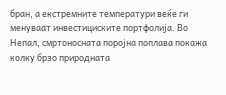бран, а екстремните температури веќе ги менуваат инвестициските портфолија. Во Непал, смртоносната поројна поплава покажа колку брзо природната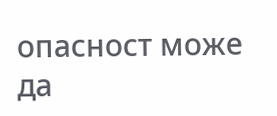опасност може да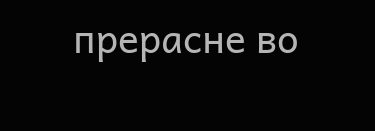прерасне во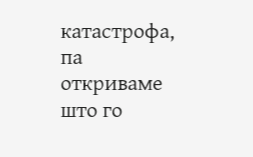катастрофа, па откриваме што го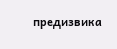предизвика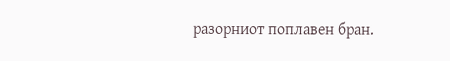разорниот поплавен бран.